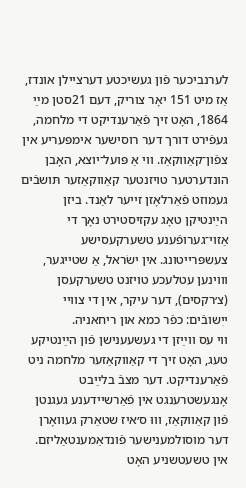לערנביכער פֿון געשיכטע דערציילן אונדז, אַז מיט 151 יאָר צוריק, דעם 21סטן מײַ 1864, האָט זיך פֿאַרענדיקט די מלחמה, געפֿירט דורך דער רוסישער אימפּעריע אין צפֿון־קאַווקאַז. ווי אַ פּועל־יוצא, האָבן הונדערטער טויזנטער קאַווקאַזער תּושבֿים געמוזט פֿאַרלאָזן זייער לאַנד. ביזן הײַנטיקן טאָג עקזיסטירט נאָך די אַזוי־גערופֿענע טשערקעסישע צעשפּרייטונג. אין ישׂראל, אַ שטייגער, וווינען עטלעכע טויזנט טשערקעסן (צ׳רקסים), דער עיקר, אין די צוויי ייִשובֿים: כפֿר כמא און ריחאניה.
ווי עס ווײַזן די געשעענישן פֿון הײַנטיקע טעג, האָט זיך די קאַווקאַזער מלחמה ניט פֿאַרענדיקט. דער מצבֿ בלײַבט אָנגעשטרענגט אין פֿאַרשיידענע געגנטן פֿון קאַווקאַז, וווּ ס׳איז שטאַרק געוואָרן דער מוסולמענישער פֿונדאַמענטאַליזם. אין טשעטשניע האָט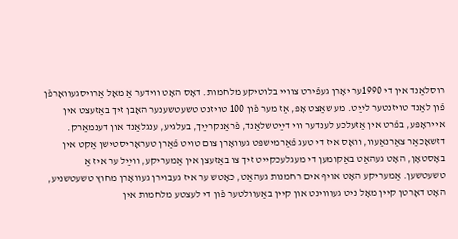רוסלאַנד אין די 1990ער יאָרן געפֿירט צוויי בלוטיקע מלחמות. דאָס האָט ווידער אַ מאָל אַרויסגעוואָרפֿן פֿון לאַנד טויזנטער לײַט. מע שאַצט אָפּ, אַז מער פֿון 100 טויזנט טשעטשענער האָבן זיך באַזעצט אין אייראָפּע, בפֿרט אין אַזעלכע לענדער ווי דײַטשלאַנד, פֿראַנקרײַך, בעלגיע, ענגלאַנד און דענמאַרק.
דזשאָכאַר צאַרנאַעוו, וואָס איז די טעג פֿאַרמישפּט געוואָרן צום טויט פֿאַרן טעראָריסטישן אַקט אין באָסטאָן, האָט געהאַט באַקומען די מעגלעכקייט זיך צו באַזעצן אין אַמעריקע, ווײַל ער איז אַ טשעטשען. אַמעריקע האָט אויף אים רחמנות געהאַט, כאָטש ער איז געבוירן געוואָרן מחוץ טשעטשניע, האָט דאָרטן קיין מאָל ניט געוווינט און קיין באַעוולטער פֿון די לעצטע מלחמות אין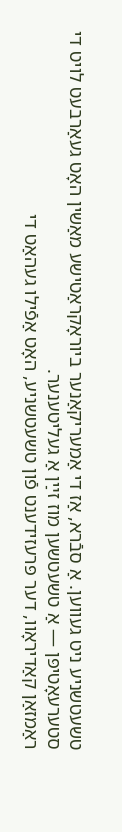טשעטשניע ניט געווען. אַ סבֿרא, אַז די אַמעריקאַנער ביוראָקראַטישע מאַשין האָט געאַרבעט לויט די סטערעאָטיפּן — אַ טשעטשען מוז זײַן אַ געליטענער.
ראַמזאַן קאַדיראָוו, דער פּרעזידענט פֿון טשעטשניע, האָט אַפֿילו געהאַט די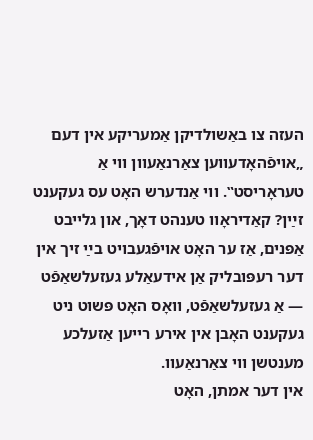העזה צו באַשולדיקן אַמעריקע אין דעם „אויפֿהאָדעווען צאַרנאַעוון ווי אַ טעראָריסט‟. ווי אַנדערש האָט עס געקענט זײַן? קאַדיראָוו טענהט דאָך, און גלייבט אַפּנים, אַז ער האָט אויפֿגעבויט בײַ זיך אין דער רעפּובליק אַן אידעאַלע געזעלשאַפֿט — אַ געזעלשאַפֿט, וואָס האָט פּשוט ניט געקענט האָבן אין אירע רייען אַזעלכע מענטשן ווי צאַרנאַעוו.
אין דער אמתן, האָט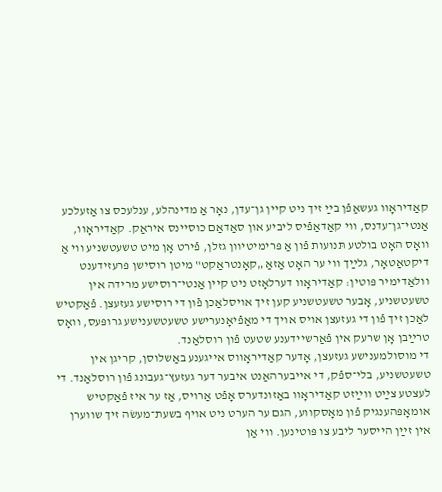קאַדיראָוו געשאַפֿן בײַ זיך ניט קיין גן־עדן, נאָר אַ מדינהלע, ענלעכס צו אַזעלכע אַנטי־גן־עדנס, ווי קאַדאַפֿיס ליביע און סאַדאַם כוסיינס איראַק. קאַדיראָוו, וואָס האָט בולטע תּנועות פֿון אַ פּרימיטיוון גזלן, פֿירט אָן מיט טשעטשניע ווי אַ דיקטאַטאָר, גלײַך ווי ער האָט אַזאַ „קאָנטראַקט‟ מיטן רוסישן פּרעזידענט וולאַדימיר פּוטין: קאַדיראָוו דערלאָזט ניט קיין אַנטי־רוסישע מרידה אין טשעטשניע, אָבער טשעטשניע קען זיך אויסלאַכן פֿון די רוסישע געזעצן. פֿאַקטיש לאַכן זיך פֿון די געזעצן אויס אויך די מאַפֿיאָנערישע טשעטשענישע גרופּעס, וואָס טרײַבן אָן שרעק אין פֿאַרשיידענע שטעט פֿון רוסלאַנד.
די מוסולמענישע געזעצן, אָדער קאַדיראָווס אייגענע באַשלוסן, קריגן אין טשעטשניע, בלי־ספֿק, די אייבערהאַנט איבער דער געזעץ־געבונג פֿון רוסלאַנד. די לעצטע צײַט ווײַזט קאַדיראָוו באַזונדערס אָפֿט אַרויס, אַז ער איז פֿאַקטיש אומאָפּהענגיק פֿון מאָסקווע, הגם ער הערט ניט אויף בשעת־מעשׂה זיך שווערן אין זײַן הייסער ליבע צו פּוטינען. ווי אַן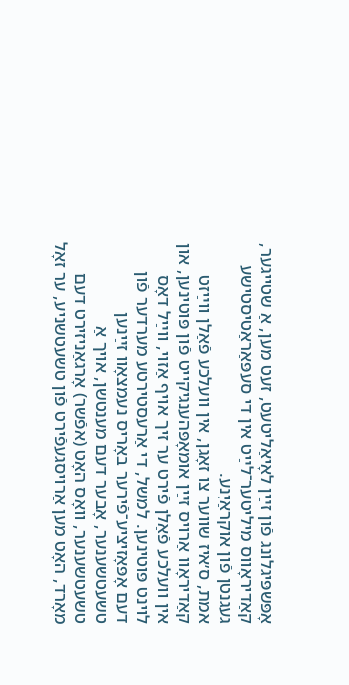אָפּשפּיגלונג פֿון זײַן לאָיאַליטעט, זעט מען, אַ שטייגער, קאַדיראָווס מיליטער־לײַט אין די סעפּאַראַטיסטישע געגנטן פֿון אוקראַיִנע.
אמת, ס׳איז שווער צו זאָגן, אין וועלכע פֿאַלן ווײַזט קאַדיראָוו אַרויס זײַן אומאָפּהענגיקייט פֿון פּוטינען, און אין וועלכע פֿאַלן פֿירט ער זיך אויף אַזוי, ווײַל דאָס לוינט פּוטינען. למשל, די אַרעסטירטע מערדער פֿון דעם אָפּאָזיציע־פֿירער באָריס נעמצאָוו זײַנען טשעטשענער, אָבער דעם מענטשן, אויך אַ טשעטשענער, וואָס האָט (אפֿשר) אָרגאַניזירט דעם מאָרד, האָט מען אַרויסגעפֿירט פֿון טשעטשניע, ער זאָל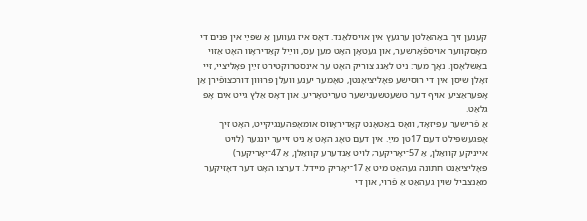קענען זיך באַהאַלטן ערגעץ אין אויסלאַנד. דאָס איז געווען אַ שפּײַ אין פּנים די מאָסקווער אויספֿאָרשער, און געטאָן האָט מען עס, ווײַל קאַדיראָוו האָט אַזוי באַשלאָסן. נאָך מער: ניט לאַנג צוריק האָט ער אינסטרוקטירט זײַן פּאָליצײ, זיי זאָלן שיסן אין די רוסישע פּאָליציאָנטן, טאָמער יענע וועלן פּרוּוון דורכצופֿירן אַן אָפּעראַציע אויף דער טשעטשענישער טעריטאָריע. און דאָס אַלץ גייט אים אָפּ גלאַט.
אַ פֿרישער עפּיזאָד, וואָס באַטאָנט קאַדיראָווס אומאָפּהענגיקייט, האָט זיך אָפּגעשפּילט דעם 17טן מײַ. אין דעם טאָג האָט אַ ניט זייער יונגער (לויט אייניקע קוואַלן, אַ 57־יאָריקער; לויט אַנדערע קוואַלן, אַ 47־יאָריקער) פּאָליציאַנט חתונה געהאַט מיט אַ 17־יאָריק מיידל. דערצו האָט דער דאָזיקער מאַנצביל שוין געהאַט אַ פֿרוי, און די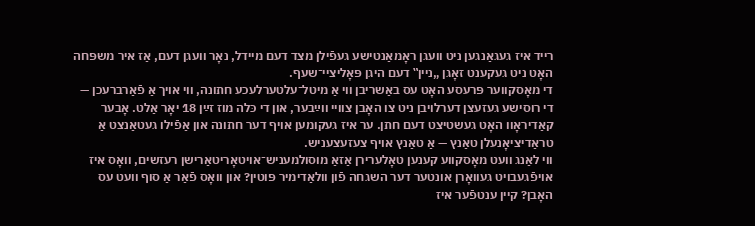רייד איז געגאַנגען ניט וועגן ראָמאַנטישע געפֿילן מצד דעם מיידל, נאָר וועגן דעם, אַז איר משפּחה האָט ניט געקענט זאָגן „ניין‟ דעם היגן פּאָליציי־שעף.
די מאָסקווער פּרעסע האָט עס באַשריבן ווי אַ מיטל־עלטערלעכע חתונה, ווי אויך אַ פֿאַרברעכן — די רוסישע געזעצן דערלויבן ניט צו האָבן צוויי ווײַבער, און די כּלה מוז זײַן 18 יאָר אַלט. אָבער קאַדיראָוו האָט געשטיצט דעם חתן. ער איז געקומען אויף דער חתונה און אַפֿילו געטאַנצט אַ טראַדיציאָנעלן טאַנץ — אַ טאַנץ אויף צעזעצעניש.
ווי לאַנג וועט מאָסקווע קענען טאָלערירן אַזאַ מוסולמעניש־אויטאָריטאַרישן רעזשים, וואָס איז אויפֿגעבויט געוואָרן אונטער דער השגחה פֿון וולאַדימיר פּוטין? און וואָס פֿאַר אַ סוף וועט עס האָבן? קיין ענטפֿער איז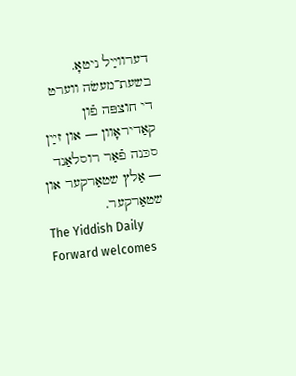דערווײַל ניטאָ. בשעת־מעשׂה ווערט די חוצפּה פֿון קאַדיראָוון — און זײַן סכּנה פֿאַר רוסלאַנד — אַלץ שטאַרקער און שטאַרקער.
The Yiddish Daily Forward welcomes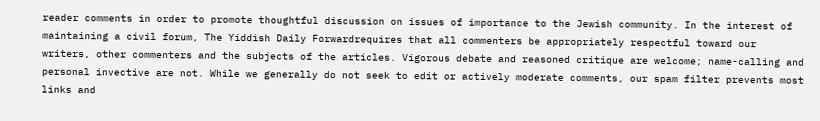reader comments in order to promote thoughtful discussion on issues of importance to the Jewish community. In the interest of maintaining a civil forum, The Yiddish Daily Forwardrequires that all commenters be appropriately respectful toward our writers, other commenters and the subjects of the articles. Vigorous debate and reasoned critique are welcome; name-calling and personal invective are not. While we generally do not seek to edit or actively moderate comments, our spam filter prevents most links and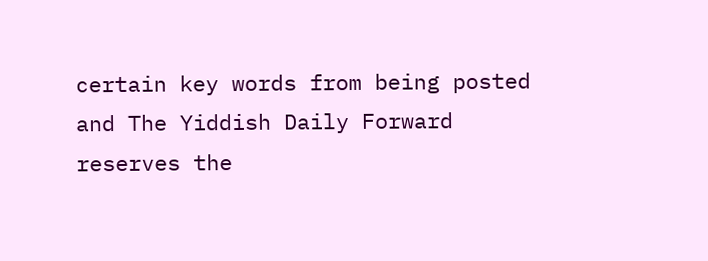certain key words from being posted and The Yiddish Daily Forward reserves the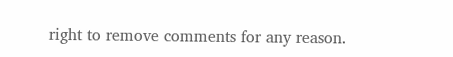right to remove comments for any reason.